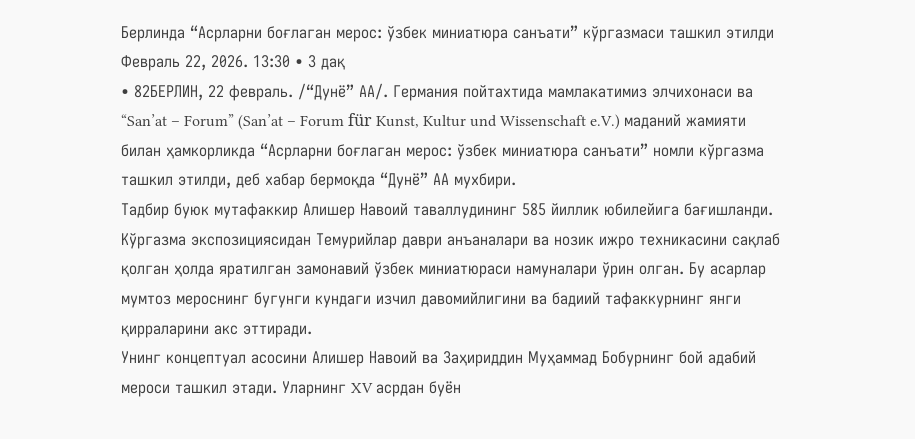Берлинда “Асрларни боғлаган мерос: ўзбек миниатюра санъати” кўргазмаси ташкил этилди
Февраль 22, 2026. 13:30 • 3 дақ
• 82БЕРЛИН, 22 февраль. /“Дунё” АА/. Германия пойтахтида мамлакатимиз элчихонаси ва “San’at – Forum” (San’at – Forum für Kunst, Kultur und Wissenschaft e.V.) маданий жамияти билан ҳамкорликда “Асрларни боғлаган мерос: ўзбек миниатюра санъати” номли кўргазма ташкил этилди, деб хабар бермоқда “Дунё” АА мухбири.
Тадбир буюк мутафаккир Алишер Навоий таваллудининг 585 йиллик юбилейига бағишланди.
Кўргазма экспозициясидан Темурийлар даври анъаналари ва нозик ижро техникасини сақлаб қолган ҳолда яратилган замонавий ўзбек миниатюраси намуналари ўрин олган. Бу асарлар мумтоз мероснинг бугунги кундаги изчил давомийлигини ва бадиий тафаккурнинг янги қирраларини акс эттиради.
Унинг концептуал асосини Алишер Навоий ва Заҳириддин Муҳаммад Бобурнинг бой адабий мероси ташкил этади. Уларнинг XV асрдан буён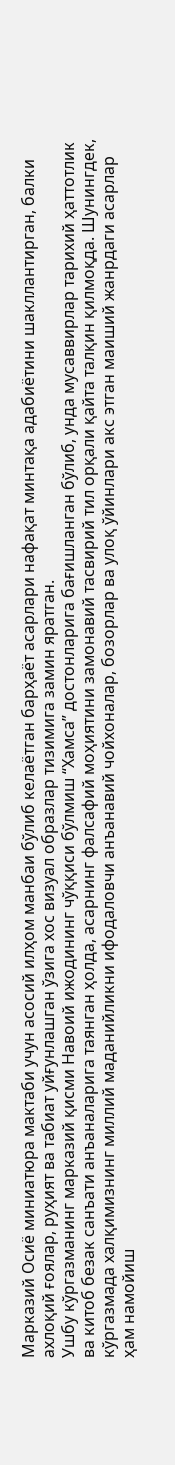Марказий Осиё миниатюра мактаби учун асосий илҳом манбаи бўлиб келаётган барҳаёт асарлари нафақат минтақа адабиётини шакллантирган, балки ахлоқий ғоялар, руҳият ва табиат уйғунлашган ўзига хос визуал образлар тизимига замин яратган.
Ушбу кўргазманинг марказий қисми Навоий ижодининг чўққиси бўлмиш “Хамса” достонларига бағишланган бўлиб, унда мусаввирлар тарихий ҳаттотлик ва китоб безак санъати анъаналарига таянган ҳолда, асарнинг фалсафий моҳиятини замонавий тасвирий тил орқали қайта талқин қилмоқда. Шунингдек, кўргазмада халқимизнинг миллий маданийликни ифодаловчи анъанавий чойхоналар, бозорлар ва улоқ ўйинлари акс этган маиший жанрдаги асарлар ҳам намойиш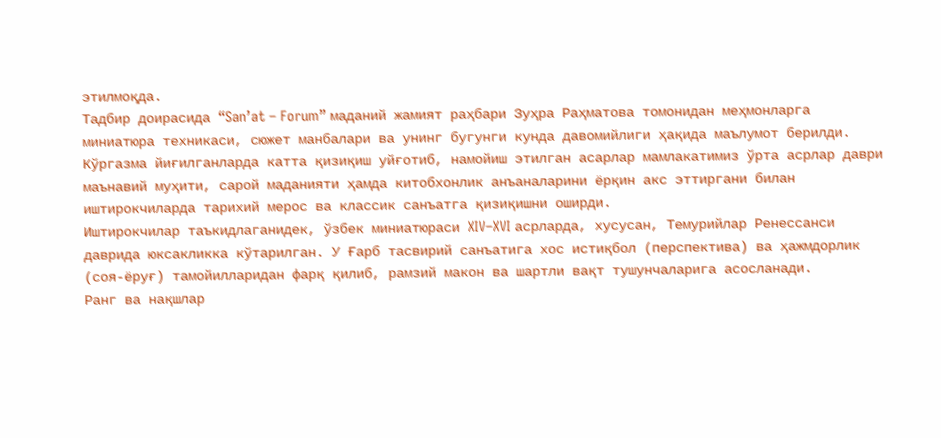этилмоқда.
Тадбир доирасида “San’at – Forum” маданий жамият раҳбари Зуҳра Раҳматова томонидан меҳмонларга миниатюра техникаси, сюжет манбалари ва унинг бугунги кунда давомийлиги ҳақида маълумот берилди. Кўргазма йиғилганларда катта қизиқиш уйғотиб, намойиш этилган асарлар мамлакатимиз ўрта асрлар даври маънавий муҳити, сарой маданияти ҳамда китобхонлик анъаналарини ёрқин акс эттиргани билан иштирокчиларда тарихий мерос ва классик санъатга қизиқишни оширди.
Иштирокчилар таъкидлаганидек, ўзбек миниатюраси XIV–XVI асрларда, хусусан, Темурийлар Ренессанси даврида юксакликка кўтарилган. У Ғарб тасвирий санъатига хос истиқбол (перспектива) ва ҳажмдорлик (соя-ёруғ) тамойилларидан фарқ қилиб, рамзий макон ва шартли вақт тушунчаларига асосланади.
Ранг ва нақшлар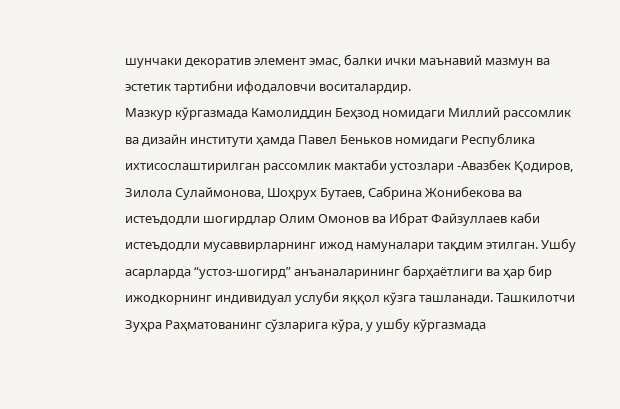шунчаки декоратив элемент эмас, балки ички маънавий мазмун ва эстетик тартибни ифодаловчи воситалардир.
Мазкур кўргазмада Камолиддин Беҳзод номидаги Миллий рассомлик ва дизайн институти ҳамда Павел Беньков номидаги Республика ихтисослаштирилган рассомлик мактаби устозлари -Авазбек Қодиров, Зилола Сулаймонова, Шоҳрух Бутаев, Сабрина Жонибекова ва истеъдодли шогирдлар Олим Омонов ва Ибрат Файзуллаев каби истеъдодли мусаввирларнинг ижод намуналари тақдим этилган. Ушбу асарларда “устоз-шогирд” анъаналарининг барҳаётлиги ва ҳар бир ижодкорнинг индивидуал услуби яққол кўзга ташланади. Ташкилотчи Зуҳра Раҳматованинг сўзларига кўра, у ушбу кўргазмада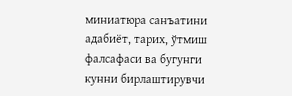миниатюра санъатини адабиёт, тарих, ўтмиш фалсафаси ва бугунги кунни бирлаштирувчи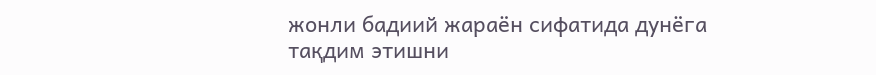жонли бадиий жараён сифатида дунёга тақдим этишни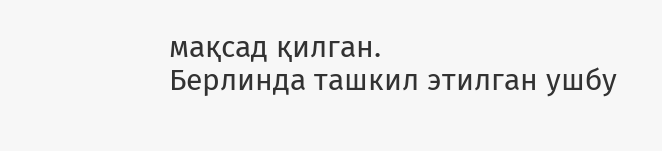мақсад қилган.
Берлинда ташкил этилган ушбу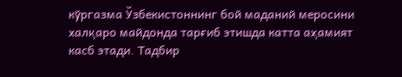кўргазма Ўзбекистоннинг бой маданий меросини халқаро майдонда тарғиб этишда катта аҳамият касб этади. Тадбир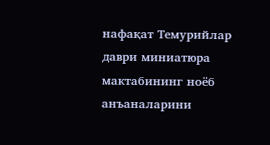нафақат Темурийлар даври миниатюра мактабининг ноёб анъаналарини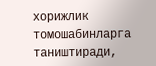хорижлик томошабинларга таништиради,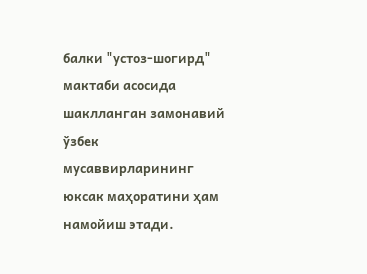балки "устоз-шогирд" мактаби асосида шаклланган замонавий ўзбек мусаввирларининг юксак маҳоратини ҳам намойиш этади.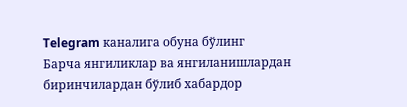Telegram каналига обуна бўлинг
Барча янгиликлар ва янгиланишлардан биринчилардан бўлиб хабардор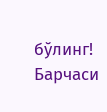бўлинг!
Барчаси